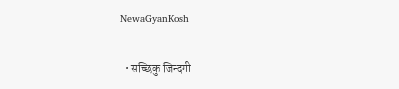NewaGyanKosh

  • सच्छिकु जिन्दगी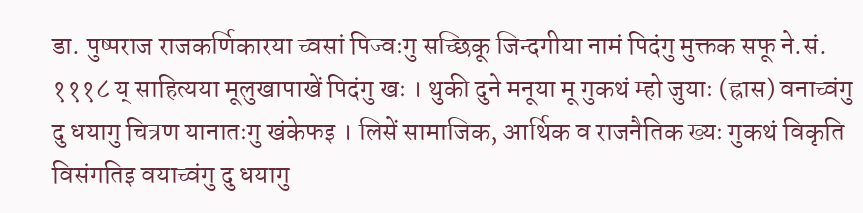डा. पुष्पराज राजकर्णिकारया च्वसां पिज्वःगु सच्छिकू जिन्दगीया नामं पिदंगु मुक्तक सफू ने.सं. १११८ य् साहित्यया मूलुखापाखें पिदंगु खः । थुकी दुने मनूया मू गुकथं म्हो जुयाः (ह्रास) वनाच्वंगु दु धयागु चित्रण यानातःगु खंकेफइ । लिसें सामाजिक, आर्थिक व राजनैतिक ख्यः गुकथं विकृति विसंगतिइ वयाच्वंगु दु धयागु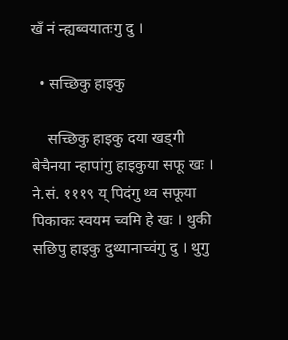खँ नं न्ह्यब्वयातःगु दु ।

  • सच्छिकु हाइकु

    सच्छिकु हाइकु दया खड्गी बेचैनया न्हापांगु हाइकुया सफू खः । ने.सं. १११९ य् पिदंगु थ्व सफूया पिकाकः स्वयम च्वमि हे खः । थुकी सछिपु हाइकु दुथ्यानाच्वंगु दु । थुगु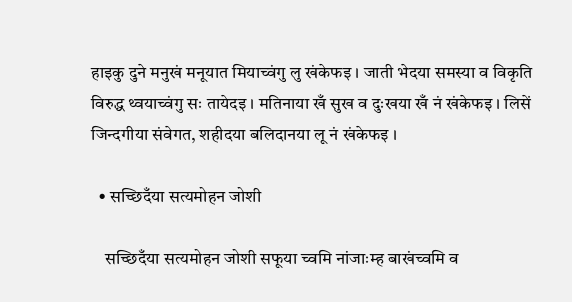हाइकु दुने मनुखं मनूयात मियाच्वंगु लु खंकेफइ । जाती भेदया समस्या व विकृति विरुद्ध थ्वयाच्वंगु सः तायेदइ । मतिनाया खँ सुख व दुःखया खँ नं खंकेफइ । लिसें जिन्दगीया संवेगत, शहीदया बलिदानया लू नं खंकेफइ ।

  • सच्छिदँया सत्यमोहन जोशी

    सच्छिदँया सत्यमोहन जोशी सफूया च्वमि नांजाःम्ह बाखंच्वमि व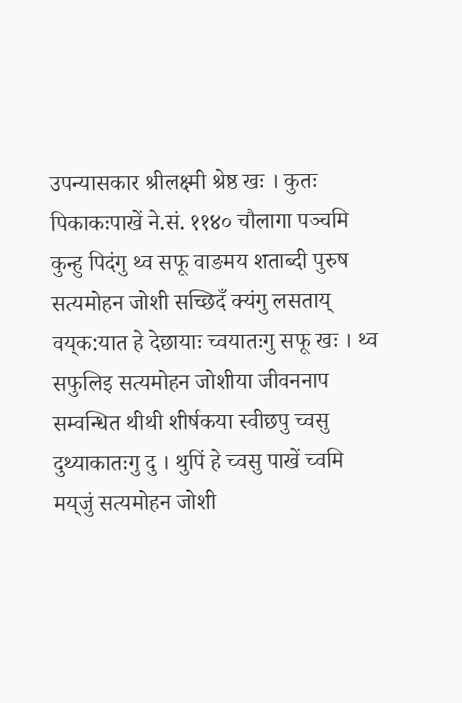उपन्यासकार श्रीलक्ष्मी श्रेष्ठ खः । कुतः पिकाकःपाखें ने.सं. ११४० चौलागा पञ्चमि कुन्हु पिदंगु थ्व सफू वाङमय शताब्दी पुरुष सत्यमोहन जोशी सच्छिदँ क्यंगु लसताय् वय्‌क:यात हे देछायाः च्वयातःगु सफू खः । थ्व सफुलिइ सत्यमोहन जोशीया जीवननाप सम्वन्धित थीथी शीर्षकया स्वीछपु च्वसु दुथ्याकातःगु दु । थुपिं हे च्वसु पाखें च्वमि मय्‌जुं सत्यमोहन जोशी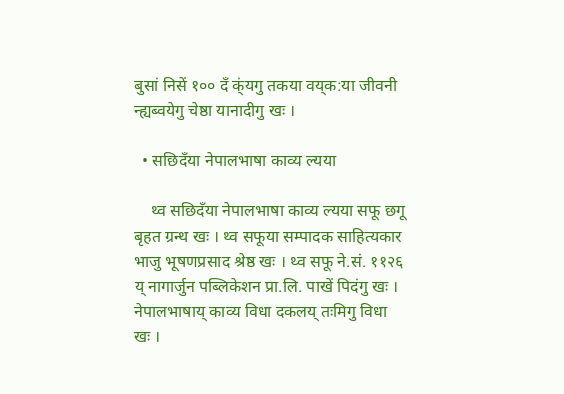बुसां निसें १०० दँ क्ंयगु तकया वय्‌क:या जीवनी न्ह्यब्वयेगु चेष्ठा यानादीगु खः ।

  • सछिदँया नेपालभाषा काव्य ल्यया

    थ्व सछिदँया नेपालभाषा काव्य ल्यया सफू छगू बृहत ग्रन्थ खः । थ्व सफूया सम्पादक साहित्यकार भाजु भूषणप्रसाद श्रेष्ठ खः । थ्व सफू ने.सं. ११२६ य् नागार्जुन पब्लिकेशन प्रा.लि. पाखें पिदंगु खः । नेपालभाषाय् काव्य विधा दकलय् तःमिगु विधा खः ।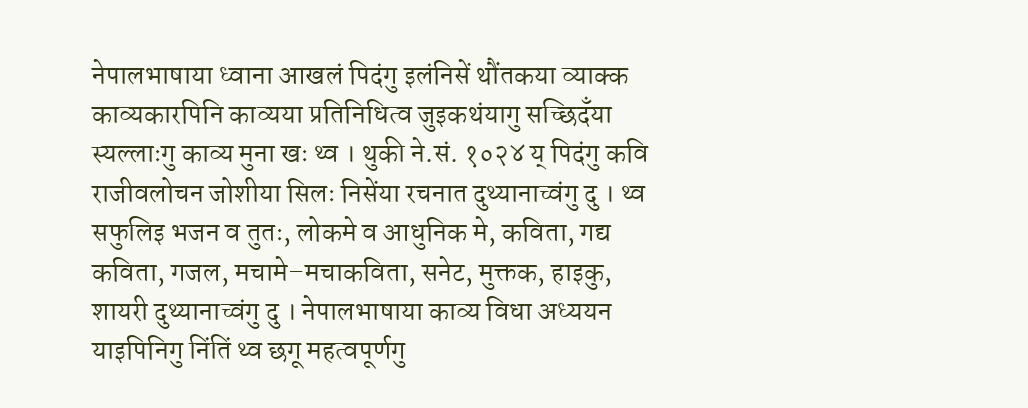नेपालभाषाया ध्वाना आखलं पिदंगु इलंनिसें थौंतकया व्याक्क काव्यकारपिनि काव्यया प्रतिनिधित्व जुइकथंयागु सच्छिदँया स्यल्लाःगु काव्य मुना खः थ्व । थुकी ने.सं. १०२४ य् पिदंगु कवि राजीवलोचन जोशीया सिलः निसेंया रचनात दुथ्यानाच्वंगु दु । थ्व सफुलिइ भजन व तुतः, लोकमे व आधुनिक मे, कविता, गद्य कविता, गजल, मचामे–मचाकविता, सनेट, मुक्तक, हाइकु, शायरी दुथ्यानाच्वंगु दु । नेपालभाषाया काव्य विधा अध्ययन याइपिनिगु निंतिं थ्व छगू महत्वपूर्णगु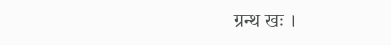ग्रन्थ खः ।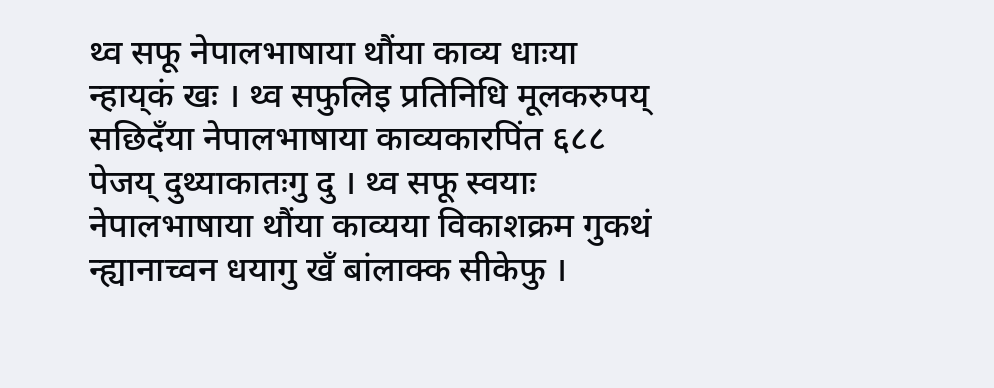थ्व सफू नेपालभाषाया थौंया काव्य धाःया न्हाय्‌कं खः । थ्व सफुलिइ प्रतिनिधि मूलकरुपय् सछिदँया नेपालभाषाया काव्यकारपिंत ६८८ पेजय् दुथ्याकातःगु दु । थ्व सफू स्वयाः नेपालभाषाया थौंया काव्यया विकाशक्रम गुकथं न्ह्यानाच्वन धयागु खँ बांलाक्क सीकेफु ।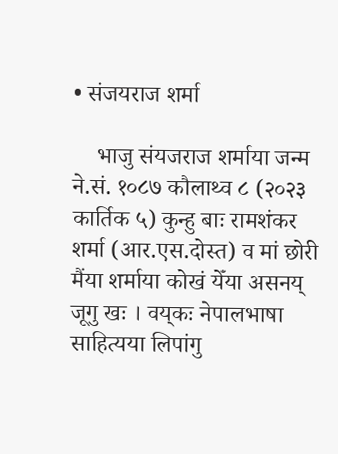• संजयराज शर्मा

    भाजु संयजराज शर्माया जन्म ने.सं. १०८७ कौलाथ्व ८ (२०२३ कार्तिक ५) कुन्हु बाः रामशंकर शर्मा (आर.एस.दोस्त) व मां छोरी मैंया शर्माया कोखं येँया असनय् जूगु खः । वय्‌कः नेपालभाषा साहित्यया लिपांगु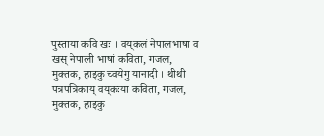पुस्ताया कवि खः । वय्‌कलं नेपालभाषा व खस् नेपाली भाषां कविता, गजल, मुक्तक, हाइकु च्वयेगु यानादी । थीथी पत्रपत्रिकाय् वय्‌कःया कविता, गजल, मुक्तक, हाइकु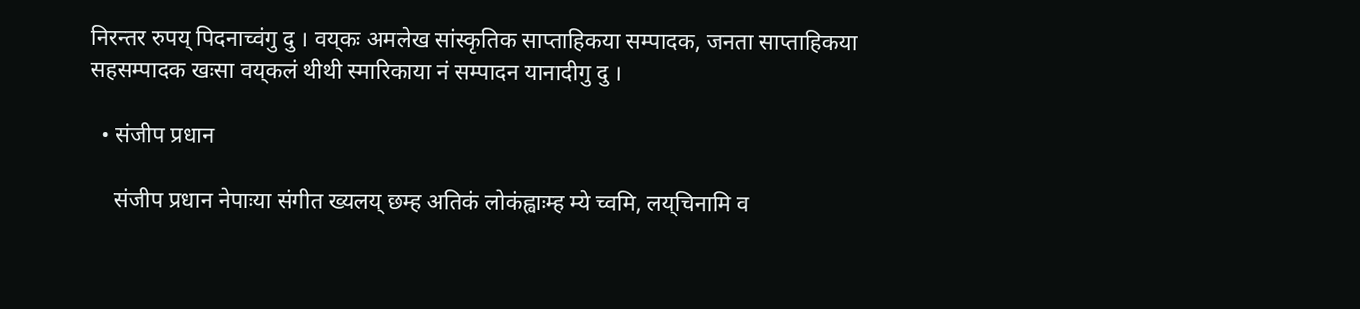निरन्तर रुपय् पिदनाच्वंगु दु । वय्‌कः अमलेख सांस्कृतिक साप्ताहिकया सम्पादक, जनता साप्ताहिकया सहसम्पादक खःसा वय्‌कलं थीथी स्मारिकाया नं सम्पादन यानादीगु दु ।

  • संजीप प्रधान

    संजीप प्रधान नेपाःया संगीत ख्यलय्‌ छम्ह अतिकं लोकंह्वाःम्ह म्ये च्वमि, लय्‌चिनामि व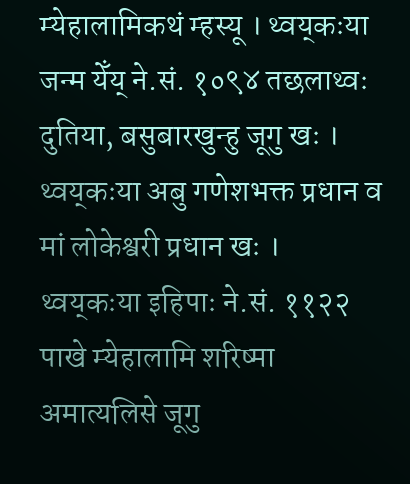म्येहालामिकथं म्हस्यू । थ्वय्‌कःया जन्म येँय्‌ ने.सं. १०९४ तछलाथ्वः दुतिया, बसुबारखुन्हु जूगु खः । थ्वय्‌कःया अबु गणेशभक्त प्रधान व मां लोकेश्वरी प्रधान खः । थ्वय्‌कःया इहिपाः ने.सं. ११२२ पाखे म्येहालामि शरिष्मा अमात्यलिसे जूगु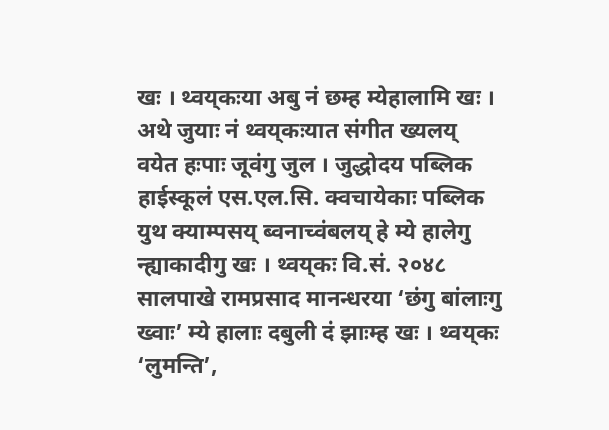खः । थ्वय्‌कःया अबु नं छम्ह म्येहालामि खः । अथे जुयाः नं थ्वय्‌कःयात संगीत ख्यलय्‌ वयेत हःपाः जूवंगु जुल । जुद्धोदय पब्लिक हाईस्कूलं एस.एल.सि. क्वचायेकाः पब्लिक युथ क्याम्पसय्‌ ब्वनाच्वंबलय्‌ हे म्ये हालेगु न्ह्याकादीगु खः । थ्वय्‌कः वि.सं. २०४८ सालपाखे रामप्रसाद मानन्धरया ‘छंगु बांलाःगु ख्वाः’ म्ये हालाः दबुली दं झाःम्ह खः । थ्वय्‌कः ‘लुमन्ति’,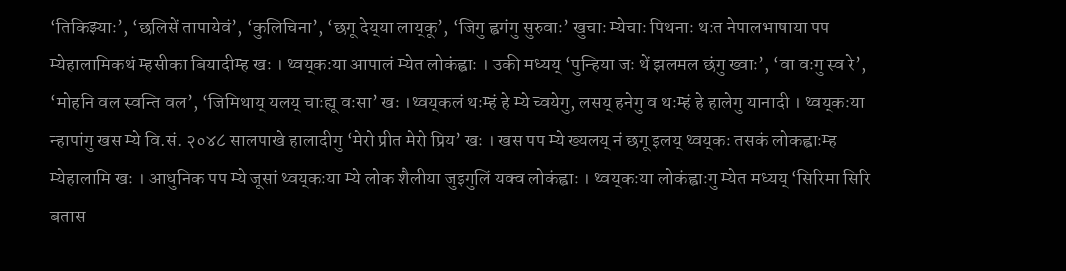‘तिकिझ्याः’, ‘छलिसें तापायेवं’, ‘कुलिचिना’, ‘छगू देय्‌या लाय्‌कू’, ‘जिगु ह्वगंगु सुरुवाः’ खुचाः म्येचाः पिथनाः थःत नेपालभाषाया पप म्येहालामिकथं म्हसीका बियादीम्ह खः । थ्वय्‌कःया आपालं म्येत लोकंह्वाः । उकी मध्यय्‌ ‘पुन्हिया जः थें झलमल छंगु ख्वाः’, ‘वा वःगु स्व रे’, ‘मोहनि वल स्वन्ति वल’, ‘जिमिथाय्‌ यलय्‌ चाःह्यू वःसा’ खः ।थ्वय्‌कलं थःम्हं हे म्ये च्वयेगु, लसय्‌ हनेगु व थःम्हं हे हालेगु यानादी । थ्वय्‌कःया न्हापांगु खस म्ये वि.सं. २०४८ सालपाखे हालादीगु ‘मेरो प्रीत मेरो प्रिय’ खः । खस पप म्ये ख्यलय्‌ नं छगू इलय्‌ थ्वय्‌कः तसकं लोकह्वाःम्ह म्येहालामि खः । आधुनिक पप म्ये जूसां थ्वय्‌कःया म्ये लोक शैलीया जुइगुलिं यक्व लोकंह्वाः । थ्वय्‌कःया लोकंह्वाःगु म्येत मध्यय्‌ ‘सिरिमा सिरि बतास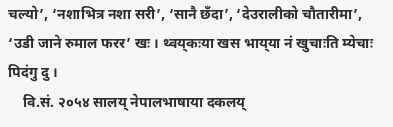चल्यो’, ‘नशाभित्र नशा सरी’, ‘सानै छँदा’, ‘देउरालीको चौतारीमा’, ‘उडी जाने रुमाल फरर’ खः । थ्वय्‌कःया खस भाय्‌या नं खुचाःति म्येचाः पिदंगु दु ।
    वि.सं. २०५४ सालय्‌ नेपालभाषाया दकलय्‌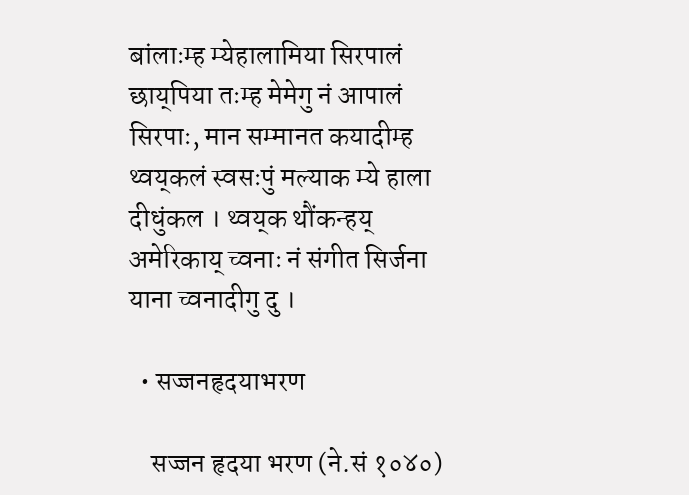बांलाःम्ह म्येहालामिया सिरपालं छाय्‌पिया तःम्ह मेमेगु नं आपालं सिरपाः, मान सम्मानत कयादीम्ह थ्वय्‌कलं स्वसःपुं मल्याक म्ये हाला दीधुंकल । थ्वय्‌क थौंकन्हय्‌ अमेरिकाय्‌ च्वनाः नं संगीत सिर्जना याना च्वनादीगु दु ।

  • सज्जनहृदयाभरण

    सज्जन हृदया भरण (ने.सं १०४०)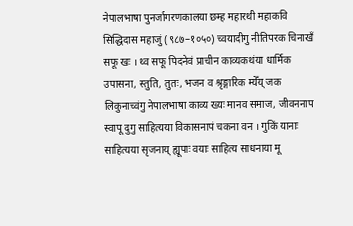नेपालभाषा पुनर्जागरणकालया छम्ह महारथी महाकवि सिद्धिदास महाजुं (९८७–१०५०) च्वयादीगु नीतिपरक चिनाखँ सफू खः । थ्व सफू पिदनेवं प्राचीन काव्यकथंया धार्मिक उपासना, स्तुति, तुतः, भजन व श्रृङ्गारिक म्येँय् जक लिकुनाच्वंगु नेपालभाषा काव्य ख्यः मानव समाज, जीवननाप स्वापू दुगु साहित्यया विकासनापं चकना वन । गुकिं यानाः साहित्यया सृजनाय् ह्यूपाः वयाः साहित्य साधनाया मू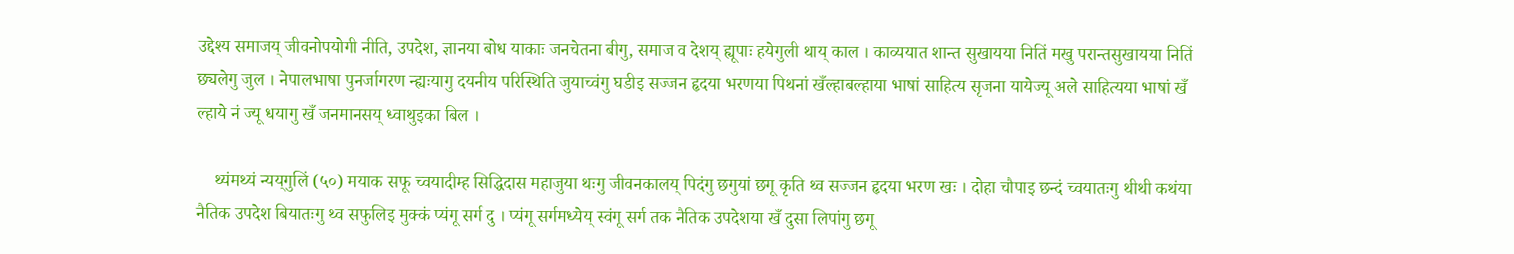उद्देश्य समाजय् जीवनोपयोगी नीति, उपदेश, ज्ञानया बोध याकाः जनचेतना बीगु, समाज व देशय् ह्यूपाः हयेगुली थाय् काल । काव्ययात शान्त सुखायया नितिं मखु परान्तसुखायया नितिं छ्यलेगु जुल । नेपालभाषा पुनर्जागरण न्ह्यःयागु दयनीय परिस्थिति जुयाच्वंगु घडीइ सज्जन हृदया भरणया पिथनां खँल्हाबल्हाया भाषां साहित्य सृजना यायेज्यू अले साहित्यया भाषां खँ ल्हाये नं ज्यू धयागु खँ जनमानसय् ध्वाथुइका बिल ।

    थ्यंमथ्यं न्यय्‌गुलिं (५०) मयाक सफू च्वयादीम्ह सिद्धिदास महाजुया थःगु जीवनकालय् पिदंगु छगुयां छगू कृति थ्व सज्जन हृदया भरण खः । दोहा चौपाइ छन्दं च्वयातःगु थीथी कथंया नैतिक उपदेश बियातःगु थ्व सफुलिइ मुक्कं प्यंगू सर्ग दु । प्यंगू सर्गमध्येय् स्वंगू सर्ग तक नैतिक उपदेशया खँ दुसा लिपांगु छगू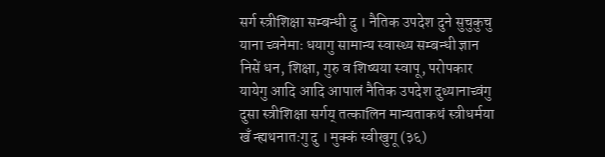सर्ग स्त्रीशिक्षा सम्बन्धी दु । नैतिक उपदेश दुने सुचुकुचु याना च्वनेमाः धयागु सामान्य स्वास्थ्य सम्बन्धी ज्ञान निसें धन, शिक्षा, गुरु व शिष्यया स्वापू, परोपकार यायेगु आदि आदि आपालं नैतिक उपदेश दुथ्यानाच्वंगु दुसा स्त्रीशिक्षा सर्गय् तत्कालिन मान्यताकथं स्त्रीधर्मया खँ न्ह्यथनातःगु दु । मुक्कं स्वीखुगू (३६)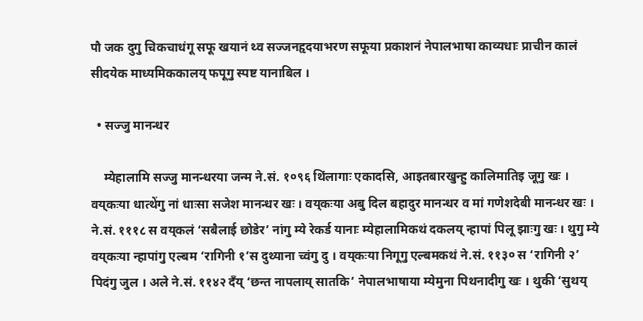पौ जक दुगु चिकचाधंगू सफू खयानं थ्व सज्जनहृदयाभरण सफूया प्रकाशनं नेपालभाषा काव्यधाः प्राचीन कालं सीदयेक माध्यमिककालय् फपूगु स्पष्ट यानाबिल ।

  • सज्जु मानन्धर

    म्येहालामि सज्जु मानन्धरया जन्म ने.सं. १०९६ थिंलागाः एकादसि, आइतबारखुन्हु कालिमातिइ जूगु खः । वय्‌कःया धात्थेंगु नां धाःसा सजेश मानन्धर खः । वय्‌कःया अबु दिल बहादुर मानन्धर व मां गणेशदेबी मानन्धर खः । ने.सं. १११८ स वय्‌कलं ‘सबैलाई छोडेर’ नांगु म्ये रेकर्ड यानाः म्येहालामिकथं दकलय्‌ न्हापां पिलू झाःगु खः । थुगु म्ये वय्‌कःया न्हापांगु एल्बम ‘रागिनी १’स दुथ्याना च्वंगु दु । वय्‌कःया निगूगु एल्बमकथं ने.सं. ११३० स ‘रागिनी २’ पिदंगु जुल । अले ने.सं. ११४२ दँय्‌ ‘छन्त नापलाय्‌ सातकि’ नेपालभाषाया म्येमुना पिथनादीगु खः । थुकी ‘सुथय्‌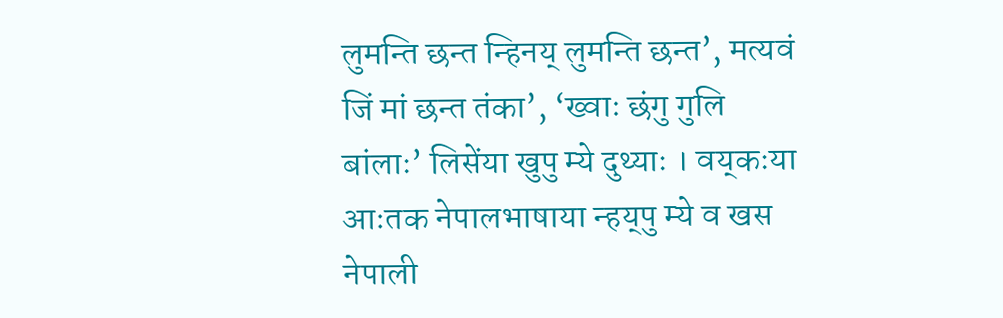लुमन्ति छन्त न्हिनय्‌ लुमन्ति छन्त’, मत्यवं जिं मां छन्त तंका’, ‘ख्वाः छंगु गुलि बांलाः’ लिसेंया खुपु म्ये दुथ्याः । वय्‌कःया आःतक नेपालभाषाया न्हय्‌पु म्ये व खस नेपाली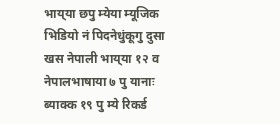भाय्‌या छपु म्येया म्यूजिक भिडियो नं पिदनेधुंकूगु दुसा खस नेपाली भाय्‌या १२ व नेपालभाषाया ७ पु यानाः ब्याक्क १९ पु म्ये रिकर्ड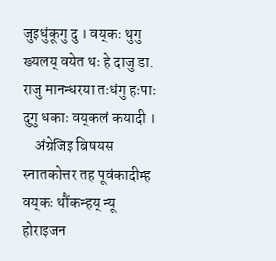जुइधुंकूगु दु । वय्‌कः थुगु ख्यलय्‌ वयेत थः हे दाजु डा. राजु मानन्धरया तःधंगु हःपाः दुगु धकाः वय्‌कलं कयादी ।
    अंग्रेजिइ बिषयस स्नातकोत्तर तह पूवंकादीम्ह वय्‌कः थौंकन्हय्‌ न्यू होराइजन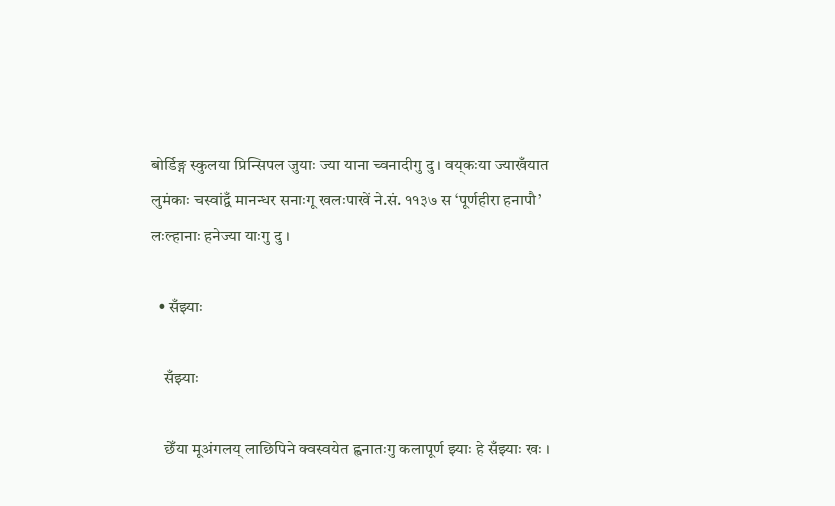बोर्डिङ्ग स्कुलया प्रिन्सिपल जुयाः ज्या याना च्वनादीगु दु । वय्‌कःया ज्याखँयात लुमंकाः चस्वांद्वँ मानन्धर सनाःगू खलःपाखें ने.सं. ११३७ स ‘पूर्णहीरा हनापौ’ लःल्हानाः हनेज्या याःगु दु ।

  • सँझ्याः

    सँझ्याः

    छेँया मूअंगलय् लाछिपिने क्वस्वयेत ह्वनातःगु कलापूर्ण झ्याः हे सँझ्याः खः ।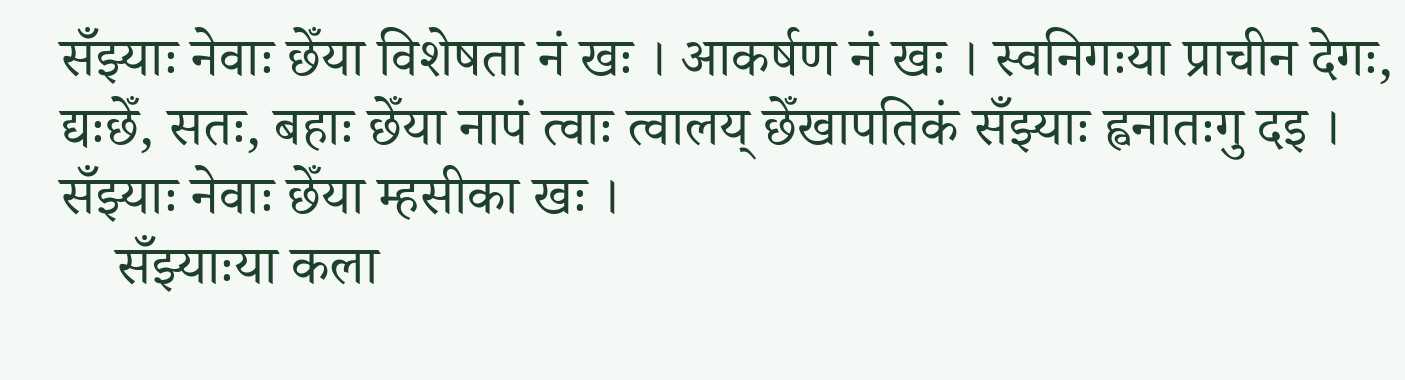सँझ्याः नेवाः छेँया विशेषता नं खः । आकर्षण नं खः । स्वनिगःया प्राचीन देगः, द्यःछेँ, सतः, बहाः छेँया नापं त्वाः त्वालय् छेँखापतिकं सँझ्याः ह्वनातःगु दइ । सँझ्याः नेवाः छेँया म्हसीका खः ।
    सँझ्याःया कला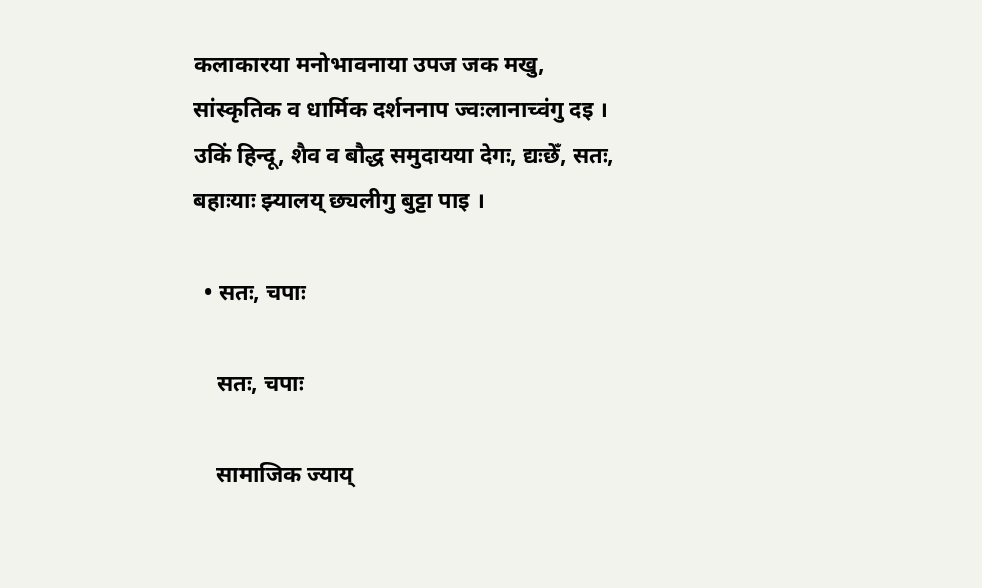कलाकारया मनोभावनाया उपज जक मखु, सांस्कृतिक व धार्मिक दर्शननाप ज्वःलानाच्वंगु दइ । उकिं हिन्दू, शैव व बौद्ध समुदायया देगः, द्यःछेँ, सतः, बहाःयाः झ्यालय् छ्यलीगु बुट्टा पाइ ।

  • सतः, चपाः

    सतः, चपाः

    सामाजिक ज्याय्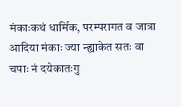मंकाःकथं धार्मिक, परम्परागत व जात्रा आदिया मंकाः ज्या न्ह्याकेत सतः वा चपाः नं दयेकातःगु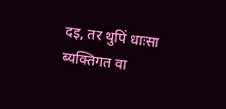दइ, तर थुपिं धाःसा ब्यक्तिगत वा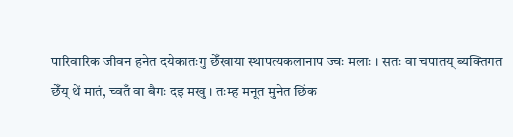पारिवारिक जीवन हनेत दयेकातःगु छेँखाया स्थापत्यकलानाप ज्वः मलाः । सतः वा चपातय् ब्यक्तिगत छेँय् थें मातं, च्वतँ वा बैगः दइ मखु । तःम्ह मनूत मुनेत छिंक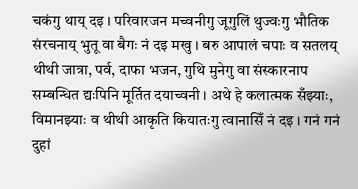चकंगु थाय् दइ । परिवारजन मच्वनीगु जूगुलिं थुज्वःगु भौतिक संरचनाय् भुतू वा बैगः नं दइ मखु । बरु आपालं चपाः व सतलय् थीथी जात्रा, पर्व, दाफा भजन, गुथि मुनेगु वा संस्कारनाप सम्बन्धित द्यःपिनि मूर्तित दयाच्वनी । अथे हे कलात्मक सँझ्याः, विमानझ्याः व थीथी आकृति कियातःगु त्वानासिँ नं दइ । गनं गनं दुहां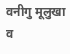वनीगु मूलुखा व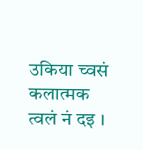उकिया च्वसं कलात्मक त्वलं नं दइ ।